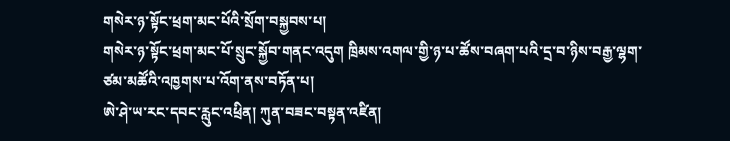གསེར་ཉ་སྟོང་ཕྲག་མང་པོའི་སྲོག་བསྐྱབས་པ།
གསེར་ཉ་སྟོང་ཕྲག་མང་པོ་སྲུང་སྐྱོབ་གནང་འདུག ཁྲིམས་འགལ་གྱི་ཉ་པ་ཚོས་བཞག་པའི་དྲ་བ་ཉིས་བརྒྱ་ལྷག་ཙམ་མཚོའི་འཁྱགས་པ་འོག་ནས་བཏོན་པ།
ཨེ་ཤེ་ཡ་རང་དབང་རླུང་འཕྲིན། ཀུན་བཟང་བསྟན་འཛིན།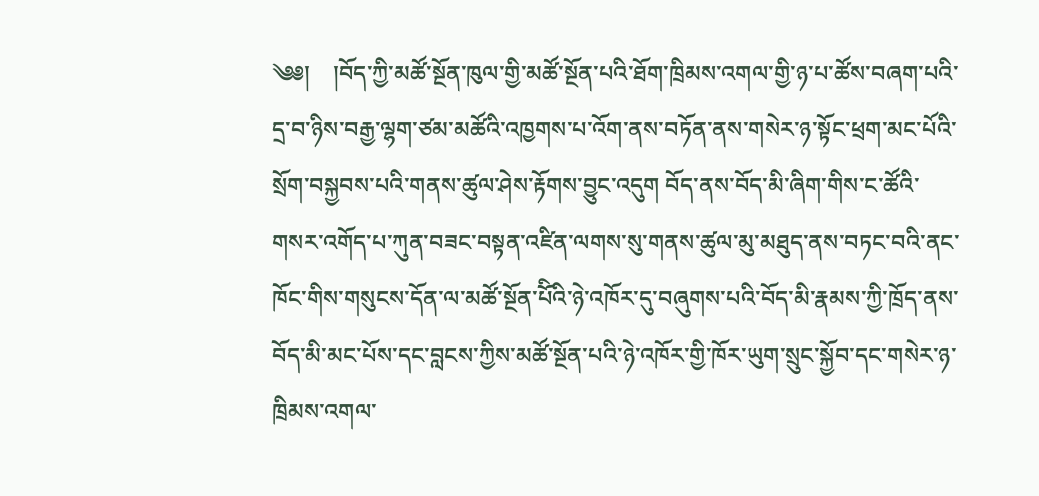༄༅།    །བོད་ཀྱི་མཚོ་སྔོན་ཁུལ་གྱི་མཚོ་སྔོན་པའི་ཐོག་ཁྲིམས་འགལ་གྱི་ཉ་པ་ཚོས་བཞག་པའི་དྲ་བ་ཉིས་བརྒྱ་ལྷག་ཙམ་མཚོའི་འཁྱགས་པ་འོག་ནས་བཏོན་ནས་གསེར་ཉ་སྟོང་ཕྲག་མང་པོའི་སྲོག་བསྐྱབས་པའི་གནས་ཚུལ་ཤེས་རྟོགས་བྱུང་འདུག བོད་ནས་བོད་མི་ཞིག་གིས་ང་ཚོའི་གསར་འགོད་པ་ཀུན་བཟང་བསྟན་འཛིན་ལགས་སུ་གནས་ཚུལ་མུ་མཐུད་ནས་བཏང་བའི་ནང་ཁོང་གིས་གསུངས་དོན་ལ་མཚོ་སྔོན་པོིའི་ཉེ་འཁོར་དུ་བཞུགས་པའི་བོད་མི་རྣམས་ཀྱི་ཁྲོད་ནས་བོད་མི་མང་པོས་དང་བླངས་ཀྱིས་མཚོ་སྔོན་པའི་ཉེ་འཁོར་གྱི་ཁོར་ཡུག་སྲུང་སྐྱོབ་དང་གསེར་ཉ་ཁྲིམས་འགལ་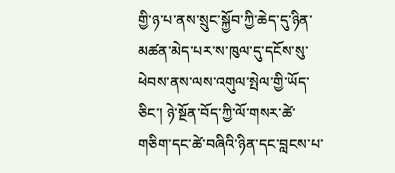གྱི་ཉ་པ་ནས་སྲུང་སྐྱོབ་ཀྱི་ཆེད་དུ་ཉིན་མཚན་མེད་པར་ས་ཁུལ་དུ་དངོས་སུ་ཕེབས་ནས་ལས་འགུལ་སྤེལ་གྱི་ཡོད་ཅིང་། ཉེ་སྔོན་བོད་ཀྱི་ལོ་གསར་ཚེ་གཅིག་དང་ཚེ་བཞིའི་ཉིན་དང་བླངས་པ་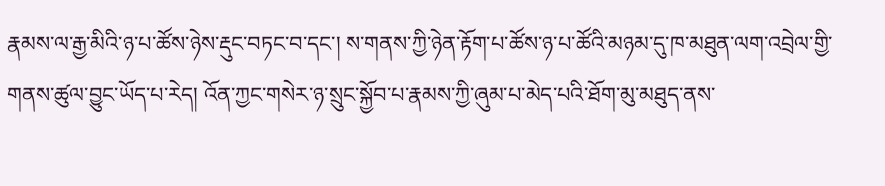རྣམས་ལ་རྒྱ་མིའི་ཉ་པ་ཚོས་ཉེས་རྡུང་བཏང་བ་དང་། ས་གནས་ཀྱི་ཉེན་རྟོག་པ་ཚོས་ཉ་པ་ཚོའི་མཉམ་དུ་ཁ་མཐུན་ལག་འབྲེལ་གྱི་གནས་ཚུལ་བྱུང་ཡོད་པ་རེད། འོན་ཀྱང་གསེར་ཉ་སྲུང་སྐྱོབ་པ་རྣམས་ཀྱི་ཞུམ་པ་མེད་པའི་ཐོག་མུ་མཐུད་ནས་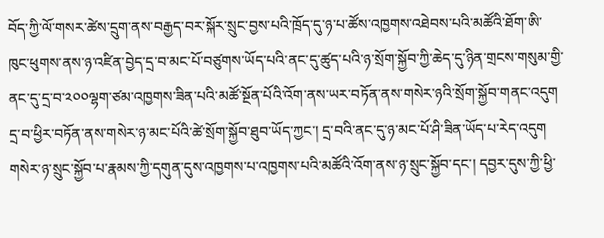བོད་ཀྱི་ལོ་གསར་ཚེས་དྲུག་ནས་བརྒྱད་བར་སྐོར་སྲུང་བྱས་པའི་ཁྲོད་དུ་ཉ་པ་ཚོས་འཁྱགས་འཐེབས་པའི་མཚོའི་ཐོག་ཨི་ཁུང་ཕུགས་ནས་ཉ་འཛིན་བྱེད་དྲ་བ་མང་པོ་བཙུགས་ཡོད་པའི་ནང་དུ་ཚུད་པའི་ཉ་སྲོག་སྐྱོབ་ཀྱི་ཆེད་དུ་ཉིན་གྲངས་གསུམ་གྱི་ནང་དུ་དྲ་བ་༢༠༠ལྷག་ཙམ་འཁྱགས་ཟིན་པའི་མཚོ་སྔོན་པོའི་འོག་ནས་ཡར་བཏོན་ནས་གསེར་ཉའི་སྲོག་སྐྱོབ་གནང་འདུག དྲ་བ་ཕྱིར་བཏོན་ནས་གསེར་ཉ་མང་པོའི་ཚེ་སྲོག་སྐྱོབ་ཐུབ་ཡོད་ཀྱང་། དྲ་བའི་ནང་དུ་ཉ་མང་པོ་ཤི་ཟིན་ཡོད་པ་རེད་འདུག གསེར་ཉ་སྲུང་སྐྱོབ་པ་རྣམས་ཀྱི་དགུན་དུས་འཁྱགས་པ་འཁྱགས་པའི་མཚོའི་འོག་ནས་ཉ་སྲུང་སྐྱོབ་དང་། དབྱར་དུས་ཀྱི་ཕྱི་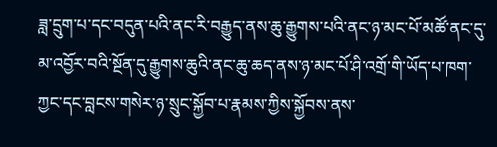ཟླ་དྲུག་པ་དང་བདུན་པའི་ནང་རི་བརྒྱུད་ནས་ཆུ་རྒྱུགས་པའི་ནང་ཉ་མང་པོ་མཚོ་ནང་དུ་མ་འབྱོར་བའི་སྔོན་དུ་རྒྱུགས་ཆུའི་ནང་ཆུ་ཆད་ནས་ཉ་མང་པོ་ཤི་འགྲོ་གི་ཡོད་པ་ཁག་ཀྱང་དང་བླངས་གསེར་ཉ་སྲུང་སྐྱོབ་པ་རྣམས་ཀྱིས་སྐྱོབས་ནས་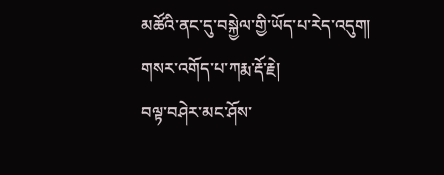མཚོའི་ནང་དུ་བསྐྱེལ་གྱི་ཡོད་པ་རེད་འདུག།
གསར་འགོད་པ་ཀརྨ་རྡོ་རྗེ།
བལྟ་བཤེར་མང་ཤོས་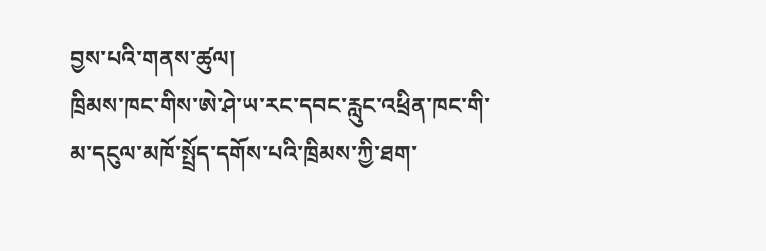བྱས་པའི་གནས་ཚུལ།
ཁྲིམས་ཁང་གིས་ཨེ་ཤེ་ཡ་རང་དབང་རླུང་འཕྲིན་ཁང་གི་མ་དངུལ་མཁོ་སྤྲོད་དགོས་པའི་ཁྲིམས་ཀྱི་ཐག་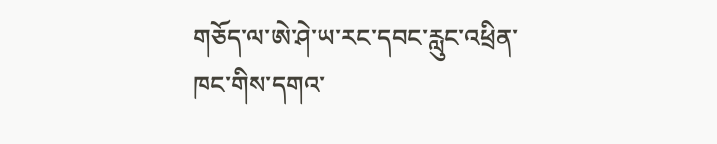གཅོད་ལ་ཨེ་ཤེ་ཡ་རང་དབང་རླུང་འཕྲིན་ཁང་གིས་དགའ་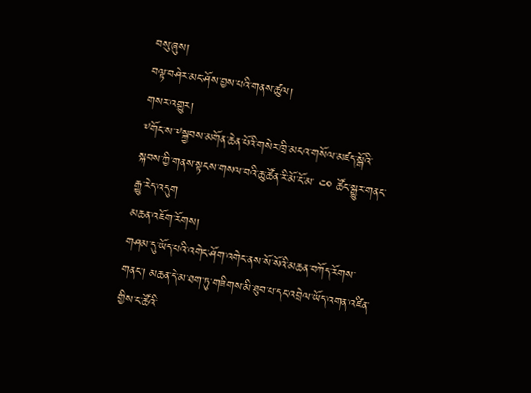བསུ་ཞུས།
བལྟ་བཤེར་མང་ཤོས་བྱས་པའི་གནས་ཚུལ།
གསར་འགྱུར།
༸གོང་ས་༸སྐྱབས་མགོན་ཆེན་པོའི་གསེར་ཁྲི་མངའ་གསོལ་མཛད་སྒོའི་སྐབས་ཀྱི་གནས་སྟངས་གསལ་བའི་ཆུ་ཚོན་རི་མོ་ངོ་མ་ ༤༠ ཚོང་སྒྱུར་གནང་རྒྱུ་རེད་འདུག
མཆན་འཇོག་རོགས།
གཤམ་དུ་ཡོད་པའི་འགེང་ཤོག་འགེང་ནས་སོ་སོའི་མཆན་བཀོད་རོགས་གནང་། མཆན་དེ་མ་ཐག་ཏུ་གཟིགས་མི་ཐུབ་པ་དང་འབྲེལ་ཡོད་འགན་འཛིན་གྱིས་ང་ཚོའི་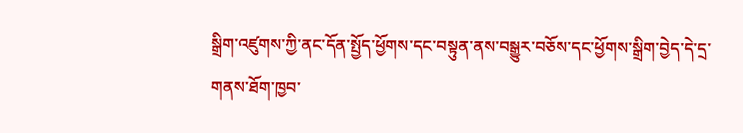སྒྲིག་འཛུགས་ཀྱི་ནང་དོན་སྤྱོད་ཕྱོགས་དང་བསྟུན་ནས་བསྒྱུར་བཅོས་དང་ཕྱོགས་སྒྲིག་བྱེད་དེ་དྲ་གནས་ཐོག་ཁྱབ་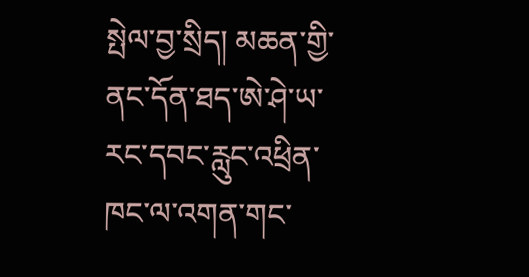སྤེལ་བྱ་སྲིད། མཆན་གྱི་ནང་དོན་ཐད་ཨེ་ཤེ་ཡ་རང་དབང་རླུང་འཕྲིན་ཁང་ལ་འགན་གང་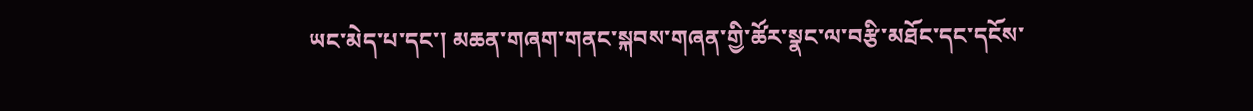ཡང་མེད་པ་དང་། མཆན་གཞག་གནང་སྐབས་གཞན་གྱི་ཚོར་སྣང་ལ་བརྩི་མཐོང་དང་དངོས་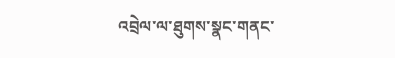འབྲེལ་ལ་ཐུགས་སྣང་གནང་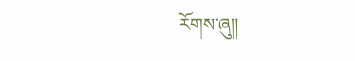རོགས་ཞུ༎